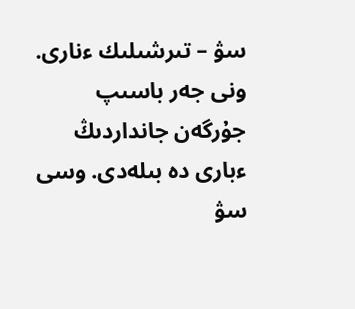سۋ – تىرشىلىك ءنارى. ونى جەر باسىپ جۇرگەن جانداردىڭ ءبارى دە بىلەدى. وسى سۋ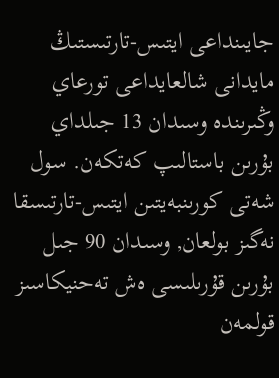جايىنداعى ايتىس-تارتىستىڭ مايدانى شالعايداعى تورعاي وڭىرىندە وسىدان 13 جىلداي بۇرىن باستالىپ كەتكەن. سول شەتى كورىنبەيتىن ايتىس-تارتىسقا نەگىز بولعان, وسىدان 90 جىل بۇرىن قۇرىلىسى ەش تەحنيكاسىز قولمەن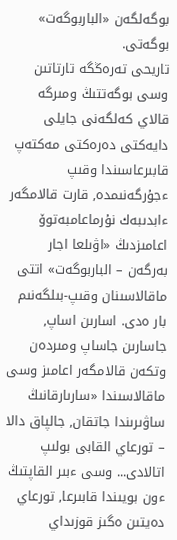بوگەلگەن «الباربوگەت» بوگەتى.
تاريحى تەرەڭگە تارتاتىن وسى بوگەتتىڭ ومىرگە قالاي كەلگەنى جايلى دايەكتى دەرەكتى مەكتەپ قابىرعاسىندا وقىپ ءجۇرگەنىمدە, قارت قالامگەر ءابدىبەك نۇرماعامبەتوۆ اعامىزدىڭ «اۋىلعا اجار بەرگەن – الباربوگەت» اتتى ماقالاسىنان وقىپ-بىلگەنىم بار ەدى. اسارىن اساپ, جاسارىن جاساپ ومىردەن وتكەن قالامگەر اعامىز وسى ماقالاسىندا «سارىارقانىڭ ساۋىرىندا جاتقان, جالپاق دالا – تورعاي القابى بولىپ اتالادى... وسى ءبىر القاپتىڭ ءون بويىندا قابىرعا, تورعاي دەيتىن ەگىز قوزىداي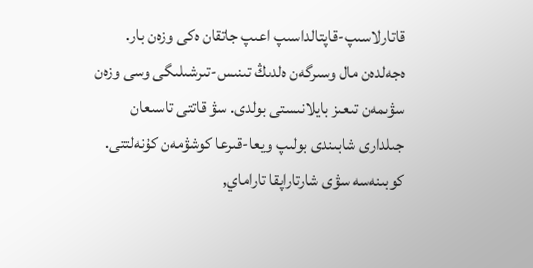قاتارلاسىپ-قاپتالداسىپ اعىپ جاتقان ەكى وزەن بار. ەجەلدەن مال وسىرگەن ەلدىڭ تىنىس-تىرشىلىگى وسى وزەن سۋىمەن تىعىز بايلانىستى بولدى. سۋ قاتتى تاسىعان جىلدارى شابىندى بولىپ ويعا-قىرعا كوشۋمەن كۇنەلتتى. كوبىنەسە سۋى شارتاراپقا تاراماي,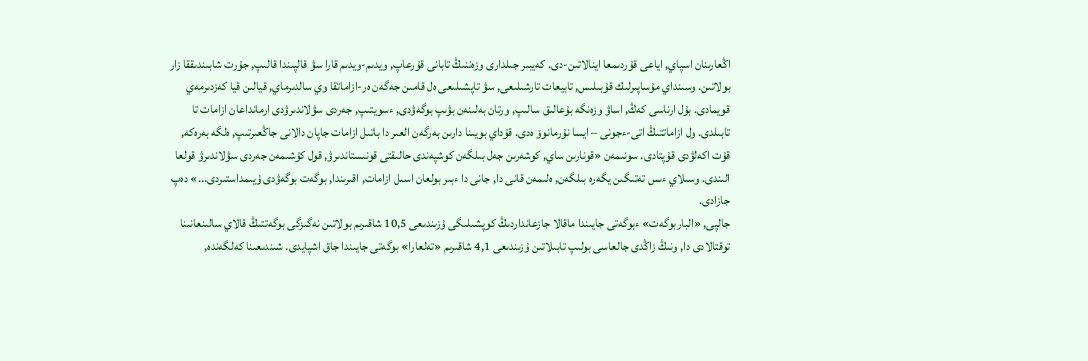اڭعارىنان اسپاي, اياعى قۇردىمعا اينالاتىن-دى. كەيبىر جىلدارى وزەننىڭ تابانى قۇرعاپ, ويدىم-ويدىم قارا سۋ قالپىندا قالىپ, جۇرت شابىندىققا زار بولاتىن. وسىنداي مۇساپىرلىك قۇبىلىس, تابيعات تارشىلىعى, سۋ تاپشىلىعى ەل قامىن جەگەن ەر-ازاماتقا وي سالدىرماي, قيالىن قيا كەزدىرمەي قويمادى. بۇل ارناسى كەڭ, اساۋ وزەنگە بۇعالىق سالىپ, ورتان بەلىنەن بۋىپ بوگەۋدى, ءسويتىپ, جەردى سۋلاندىرۋدى ارمانداعان ازامات تا تابىلدى. ول ازاماتتىڭ اتى-ءجونى – ايسا نۇرمانوۆ ەدى. قۇداي بويىنا دارىن بەرگەن العىر دا باتىل ازامات جاپان دالانى جاڭعىرتىپ, ەلگە بەرەكە, قۇت اكەلۋدى قۇپتادى. سونىمەن «قونارىن ساي, كوشەرىن جەل بىلگەن كوشپەندى حالىقتى قونىستاندىرۋ, قول كۇشىمەن جەردى سۋلاندىرۋ قولعا الىندى. وسىلاي ءىس تەتىگىن يگەرە بىلگەن, ەلىمەن قانى دا, جانى دا ءبىر بولعان اسىل ازامات, اقىرىندا, بوگەت بوگەۋدى ۇيىمداستىردى...» دەپ جازادى.
جالپى, «الباربوگەت» ءبوگەتى جايىندا ماقالا جازعانداردىڭ كوپشىلىگى ۇزىندىعى 10,5 شاقىرىم بولاتىن نەگىزگى بوگەتتىڭ قالاي سالىنعانىنا توقتالادى دا, ونىڭ زاڭدى جالعاسى بولىپ تابىلاتىن ۇزىندىعى 4,1 شاقىرىم «تەلعارا» بوگەتى جايىندا جاق اشپايدى. شىندىعىنا كەلگەندە,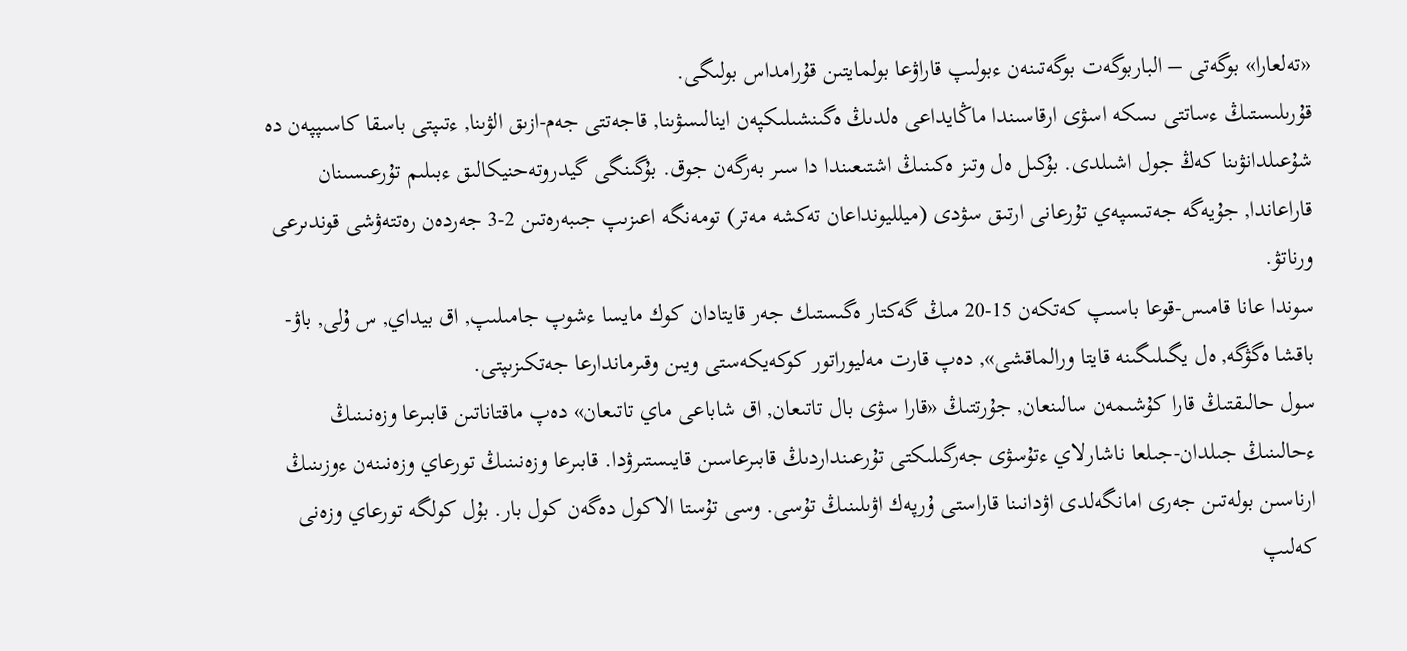«تەلعارا» بوگەتى – الباربوگەت بوگەتىنەن ءبولىپ قاراۋعا بولمايتىن قۇرامداس بولىگى.
قۇرىلىستىڭ ءساتتى ىسكە اسۋى ارقاسىندا ماڭايداعى ەلدىڭ ەگىنشىلىكپەن اينالىسۋىنا, قاجەتتى جەم-ازىق الۋىنا, ءتىپتى باسقا كاسىپپەن دە شۇعىلدانۋىنا كەڭ جول اشىلدى. بۇكىل ەل وتىز ەكىنىڭ اشتىعىندا دا سىر بەرگەن جوق. بۇگىنگى گيدروتەحنيكالىق ءبىلىم تۇرعىسىنان قاراعاندا, جۇيەگە جەتىسپەي تۇرعانى ارتىق سۋدى (ميلليونداعان تەكشە مەتر) تومەنگە اعىزىپ جىبەرەتىن 2-3 جەردەن رەتتەۋشى قوندىرعى ورناتۋ.
سوندا عانا قامىس-قوعا باسىپ كەتكەن 15-20 مىڭ گەكتار ەگىستىك جەر قايتادان كوك مايسا ءشوپ جامىلىپ, اق بيداي, س ۇلى, باۋ-باقشا ەگۋگە, ەل يگىلىگىنە قايتا ورالماقشى», دەپ قارت مەليوراتور كوكەيكەستى ويىن وقىرماندارعا جەتكىزىپتى.
سول حالىقتىڭ قارا كۇشىمەن سالىنعان, جۇرتتىڭ «قارا سۋى بال تاتىعان, اق شاباعى ماي تاتىعان» دەپ ماقتاناتىن قابىرعا وزەنىنىڭ ءحالىنىڭ جىلدان-جىلعا ناشارلاي ءتۇسۋى جەرگىلىكتى تۇرعىنداردىڭ قابىرعاسىن قايىستىرۋدا. قابىرعا وزەنىنىڭ تورعاي وزەنىنەن ءوزىنىڭ ارناسىن بولەتىن جەرى امانگەلدى اۋدانىنا قاراستى ۇرپەك اۋىلىنىڭ تۇسى. وسى تۇستا الاكول دەگەن كول بار. بۇل كولگە تورعاي وزەنى كەلىپ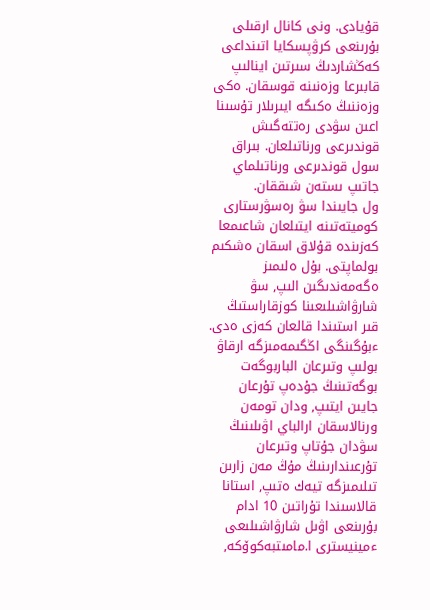قۇيادى. ونى كانال ارقىلى بۇرىنعى كرۋپسكايا اتىنداعى كەڭشاردىڭ سىرتىن اينالىپ قابىرعا وزەنىنە قوسقان. ەكى وزەننىڭ ەكىگە ايىرىلار تۇسىنا اعىن سۋدى رەتتەگىش قوندىرعى ورناتىلعان. بىراق سول قوندىرعى ورناتىلماي جاتىپ ىستەن شىققان.
ول جايىندا سۋ رەسۋرستارى كوميتەتىنە ايتىلعان شاعىمعا كەزىندە قۇلاق اسقان ەشكىم بولماپتى. بۇل ەلىمىز ەگەمەندىگىن الىپ, سۋ شارۋاشىلىعىنا كوزقاراستىڭ قىر استىندا قالعان كەزى ەدى. ءبۇگىنگى اڭگىمەمىزگە ارقاۋ بولىپ وتىرعان الباربوگەت بوگەتىنىڭ جۇدەپ تۇرعان جايىن ايتىپ, ودان تومەن ورنالاسقان ارالباي اۋىلىنىڭ سۋدان جۇتاپ وتىرعان تۇرعىندارىنىڭ مۇڭ مەن زارىن تىلىمىزگە تيەك ەتىپ, استانا قالاسىندا تۇراتىن 10 ادام بۇرىنعى اۋىل شارۋاشىلىعى ءمينيسترى ا.مامىتبەكوۆكە,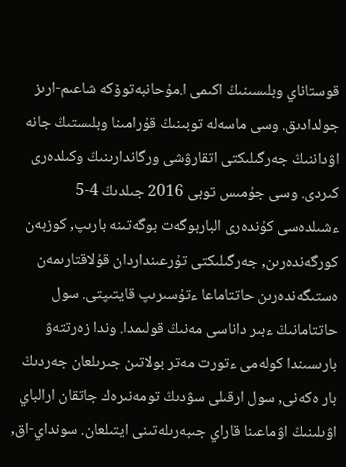قوستاناي وبلىسىنىڭ اكىمى ا.مۇحانبەتوۆكە شاعىم-ارىز جولدادىق. وسى ماسەلە توبىنىڭ قۇرامىنا وبلىستىڭ جانە اۋداننىڭ جەرگىلىكتى اتقارۋشى ورگاندارىنىڭ وكىلدەرى كىردى. وسى جۇمىس توبى 2016 جىلدىڭ 4-5 ءشىلدەسى كۇندەرى الباربوگەت بوگەتىنە بارىپ, كوزبەن كورگەندەرىن, جەرگىلىكتى تۇرعىنداردان قۇلاقتارىمەن ەستىگەندەرىن حاتتاماعا ءتۇسىرىپ قايتىپتى. سول حاتتامانىڭ ءبىر داناسى مەنىڭ قولىمدا. وندا زەرتتەۋ بارىسىندا كولەمى ءتورت مەتر بولاتىن جىرىلعان جەردىڭ بار ەكەنى, سول ارقىلى سۋدىڭ تومەنىرەك جاتقان ارالباي اۋىلىنىڭ اۋماعىنا قاراي جىبەرىلەتىنى ايتىلعان. سونداي-اق,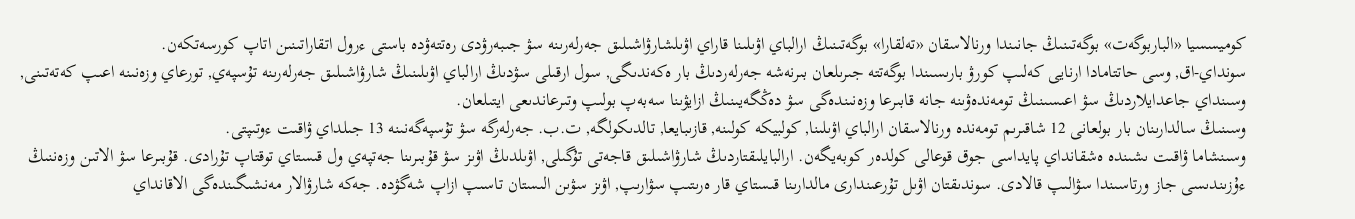كوميسسيا «الباربوگەت» بوگەتىنىڭ جانىندا ورنالاسقان «تەلقارا» بوگەتىنىڭ ارالباي اۋىلىنا قاراي اۋىلشارۋاشىلىق جەرلەرىنە سۋ جىبەرۋدى رەتتەۋدە باستى ءرول اتقاراتىنىن اتاپ كورسەتكەن.
سونداي-اق, وسى حاتتامادا ارنايى كەلىپ كورۋ بارىسىندا بوگەتتە جىرىلعان بىرنەشە جەرلەردىڭ بار ەكەندىگى, سول ارقىلى سۋدىڭ ارالباي اۋىلىنىڭ شارۋاشىلىق جەرلەرىنە تۇسپەي, تورعاي وزەنىنە اعىپ كەتەتىنى, وسىنداي جاعدايلاردىڭ سۋ اعىسىنىڭ تومەندەۋىنە جانە قابىرعا وزەنىندەگى سۋ دەڭگەيىنىڭ ازايۋىنا سەبەپ بولىپ وتىرعاندىعى ايتىلعان.
وسىنىڭ سالدارىنان بار بولعانى 12 شاقىرىم تومەندە ورنالاسقان ارالباي اۋىلىنا, كولبيكە كولىنە, قازىبايعا, تالدىكولگە, ت.ب. جەرلەرگە سۋ تۇسپەگەنىنە 13 جىلداي ۋاقىت ءوتىپتى.
وسىنشاما ۋاقىت ىشىندە ەشقانداي پايداسى جوق قوعالى كولدەر كوبەيگەن. ارالبايلىقتاردىڭ شارۋاشىلىق قاجەتى تۇگىلى, اۋىلدىڭ اۋىز سۋ قۇبىرىنا جەتپەي ول قىستاي توقتاپ تۇرادى. قۇبىرعا سۋ الاتىن وزەننىڭ ءۇزىندىسى جاز ورتاسىندا سۋالىپ قالادى. سوندىقتان اۋىل تۇرعىندارى مالدارىنا قىستاي قار ەرىتىپ سۋارىپ, اۋىز سۋىن الىستان تاسىپ ازاپ شەگۋدە. جەكە شارۋالار مەنشىگىندەگى الاقانداي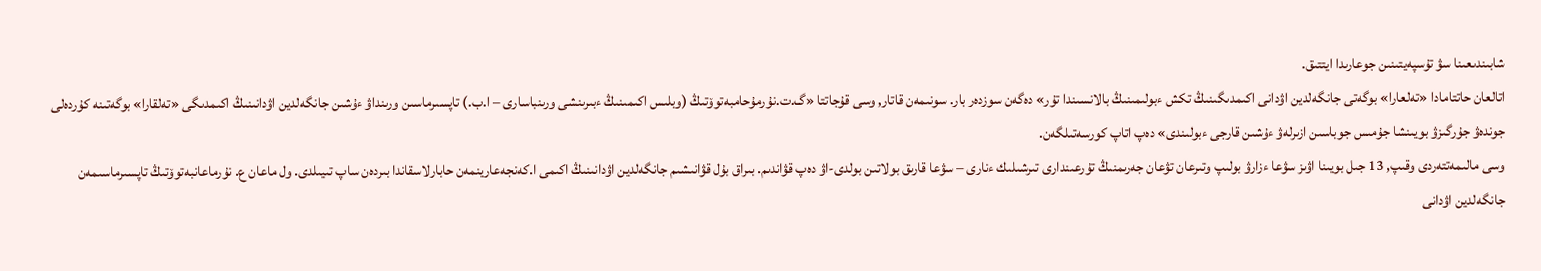شابىندىعىنا سۋ تۇسپەيتىنىن جوعارىدا ايتتىق.
اتالعان حاتتامادا «تەلعارا» بوگەتى جانگەلدين اۋدانى اكىمدىگىنىڭ تكش ءبولىمىنىڭ بالانسىندا تۇر» دەگەن سوزدەر بار. سونىمەن قاتار, وسى قۇجاتتا «گ.ت.نۇرمۇحامبەتوۆتىڭ (وبلىس اكىمىنىڭ ءبىرىنشى ورىنباسارى – ا.ب.) تاپسىرماسىن ورىنداۋ ءۇشىن جانگەلدين اۋدانىنىڭ اكىمدىگى «تەلقارا» بوگەتىنە كۇردەلى جوندەۋ جۇرگىزۋ بويىنشا جۇمىس جوباسىن ازىرلەۋ ءۇشىن قارجى ءبولىندى» دەپ اتاپ كورسەتىلگەن.
وسى مالىمەتتەردى وقىپ, 13 جىل بويىنا اۋىز سۋعا ءزارۋ بولىپ وتىرعان تۋعان جەرىمنىڭ تۇرعىندارى تىرشىلىك ءنارى – سۋعا قارىق بولاتىن بولدى-اۋ دەپ قۋاندىم. بىراق بۇل قۋانىشىم جانگەلدين اۋدانىنىڭ اكىمى ا.كەنجەعارينمەن حابارلاسقاندا بىردەن ساپ تىيىلدى. ول ماعان ع. نۇرماعانبەتوۆتىڭ تاپسىرماسىمەن جانگەلدين اۋدانى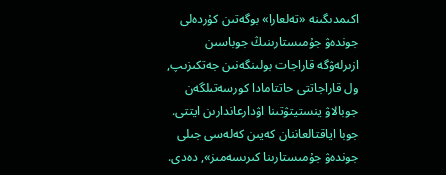اكىمدىگىنە «تەلعارا» بوگەتىن كۇردەلى جوندەۋ جۇمىستارىنىڭ جوباسىن ازىرلەۋگە قاراجات بولىنگەنىن جەتكىزىپ, ول قاراجاتتى حاتتامادا كورسەتىلگەن جوبالاۋ ينستيتۋتىنا اۋدارعاندارىن ايتتى. جوبا اياقتالعاننان كەيىن كەلەسى جىلى جوندەۋ جۇمىستارىنا كىرىسەمىز», دەدى.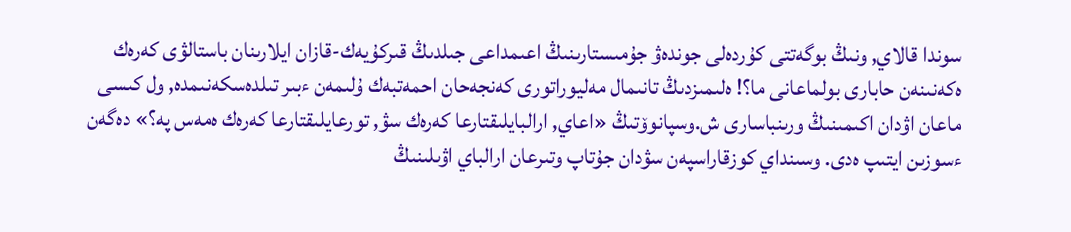سوندا قالاي, ونىڭ بوگەتتى كۇردەلى جوندەۋ جۇمىستارىنىڭ اعىمداعى جىلدىڭ قىركۇيەك-قازان ايلارىنان باستالۋى كەرەك ەكەنىنەن حابارى بولماعانى ما؟! ەلىمىزدىڭ تانىمال مەليوراتورى كەنجەحان احمەتبەك ۇلىمەن ءبىر تىلدەسكەنىمدە, ول كىسى ماعان اۋدان اكىمىنىڭ ورىنباسارى ش.وسپانوۆتىڭ «اعاي, ارالبايلىقتارعا كەرەك سۋ, تورعايلىقتارعا كەرەك ەمەس پە؟» دەگەن ءسوزىن ايتىپ ەدى. وسىنداي كوزقاراسپەن سۋدان جۇتاپ وتىرعان ارالباي اۋىلىنىڭ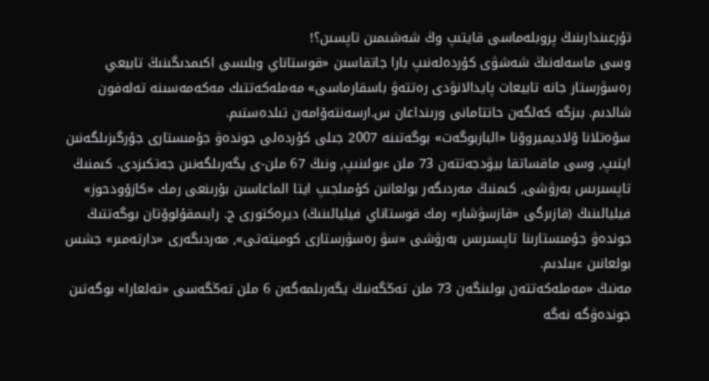تۇرعىندارىنىڭ پروبلەماسى قايتىپ وڭ شەشىمىن تاپسىن؟!
وسى ماسەلەنىڭ شەشۋى كۇردەلەنىپ بارا جاتقاسىن «قوستاناي وبلىسى اكىمدىگىنىڭ تابيعي رەسۋرستار جانە تابيعات پايدالانۋدى رەتتەۋ باسقارماسى» مەملەكەتتىك مەكەمەسىنە تەلەفون شالدىم. بىزگە كەلگەن حاتتامانى ورىنداعان س.ارسەنتەۆامەن تىلدەستىم.
سۆەتلانا ۆلاديميروۆنا «الباربوگەت» بوگەتىنە 2007 جىلى كۇردەلى جوندەۋ جۇمىستارى جۇرگىزىلگەنىن ايتىپ, وسى ماقساتقا بيۋدجەتتەن 73 ملن ءبولىنىپ, ونىڭ 67 ملن-ى يگەرىلگەنىن جەتكىزدى. كىمنىڭ تاپسىرىس بەرۋشى, كىمنىڭ مەردىگەر بولعانىن كۇمىلجىپ ايتا الماعاسىن بۇرىنعى رمك «كازۆودحوز» فيليالىنىڭ (قازىرگى «قازسۋشار» رمك قوستاناي فيليالىنىڭ) ديرەكتورى ج. رايىمقۇلوۆتان بوگەتتىڭ جوندەۋ جۇمىستارىنا تاپسىرىس بەرۋشى «سۋ رەسۋرستارى كوميتەتى», مەردىگەرى «دارتەمىر» جشس بولعانىن ءبىلدىم.
مەنىڭ «مەملەكەتتەن بولىنگەن 73 ملن تەڭگەنىڭ يگەرىلمەگەن 6 ملن تەڭگەسى «تەلعارا» بوگەتىن جوندەۋگە نەگە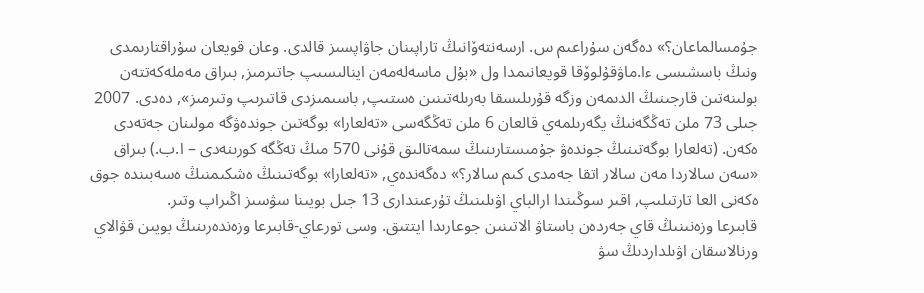جۇمسالماعان؟» دەگەن سۇراعىم س. ارسەنتەۆانىڭ تاراپىنان جاۋاپسىز قالدى. وعان قويعان سۇراقتارىمدى ونىڭ باسشىسى ءا.ماۋقۇلوۆقا قويعانىمدا ول «بۇل ماسەلەمەن اينالىسىپ جاتىرمىز, بىراق مەملەكەتتەن بولىنەتىن قارجىنىڭ الدىمەن وزگە قۇرىلىسقا بەرىلەتىنىن ەستىپ, باسىمىزدى قاتىرىپ وتىرمىز», دەدى. 2007 جىلى 73 ملن تەڭگەنىڭ يگەرىلمەي قالعان 6 ملن تەڭگەسى «تەلعارا» بوگەتىن جوندەۋگە مولىنان جەتەدى ەكەن. (تەلعارا بوگەتىنىڭ جوندەۋ جۇمىستارىنىڭ سمەتالىق قۇنى 570 مىڭ تەڭگە كورىنەدى – ا.ب.) بىراق «سەن سالاردا مەن سالار اتقا جەمدى كىم سالار؟» دەگەندەي, «تەلعارا» بوگەتىنىڭ ەشكىمنىڭ ەسەبىندە جوق ەكەنى العا تارتىلىپ, اقىر سوڭىندا ارالباي اۋىلىنىڭ تۇرعىندارى 13 جىل بويىنا سۋسىز اڭىراپ وتىر.
قابىرعا وزەنىنىڭ قاي جەردەن باستاۋ الاتىنىن جوعارىدا ايتتىق. وسى تورعاي-قابىرعا وزەندەرىنىڭ بويىن قۋالاي ورنالاسقان اۋىلداردىڭ سۋ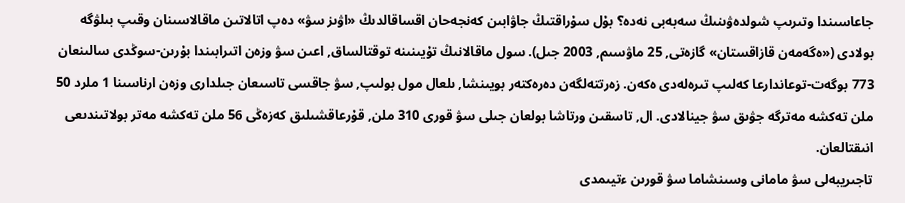جاعاسىندا وتىرىپ شولدەۋىنىڭ سەبەبى نەدە؟ بۇل سۇراقتىڭ جاۋابىن كەنجەحان اقساقالدىڭ «اۋىز سۋ» دەپ اتالاتىن ماقالاسىنان وقىپ بىلۋگە بولادى («ەگەمەن قازاقستان» گازەتى, 25 ماۋسىم, 2003 جىل). سول ماقالانىڭ تۇيىنىنە توقتالساق, اعىن سۋ وزەن اتىرابىندا بۇرىن-سوڭدى سالىنعان 773 بوگەت-توعاندارعا كەلىپ تىرەلەدى ەكەن. زەرتتەلگەن دەرەكتەر بويىنشا, ىلعال مول بولىپ, سۋ جاقسى تاسىعان جىلدارى وزەن ارناسىنا 1 ملرد 50 ملن تەكشە مەترگە جۋىق سۋ جينالادى. ال, تاسقىن ورتاشا بولعان جىلى سۋ قورى 310 ملن, قۇرعاقشىلىق كەزەڭى 56 ملن تەكشە مەتر بولاتىندىعى انىقتالعان.
تاجىريبەلى سۋ مامانى وسىنشاما سۋ قورىن ءتيىمدى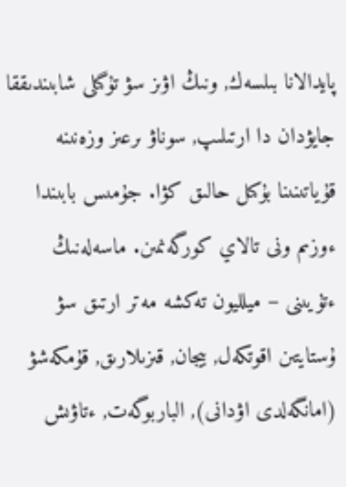پايدالانا بىلسەك, ونىڭ اۋىز سۋ تۇگىلى شابىندىققا جايۋدان دا ارتىلىپ, سوناۋ ىرعىز وزەنىنە قۇياتىنىنا بۇكىل حالىق كۋا. جۇمىس بابىندا ءوزىم ونى تالاي كورگەنمىن. ماسەلەنىڭ ءتۇيىنى – ميلليون تەكشە مەتر ارتىق سۋ ۇستايتىن اقوتكەل, بيجان, قىزىلارىق, قۇمكەشۋ (امانگەلدى اۋدانى), الباربوگەت, ءتاۋىش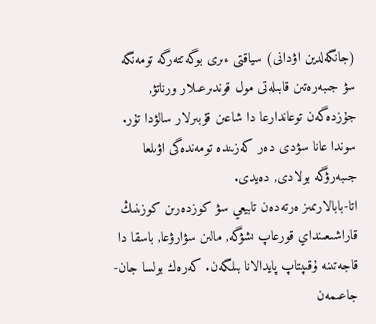(جانگەلدين اۋدانى) سياقتى ءىرى بوگەتتەرگە تومەنگە سۋ جىبەرەتىن قابىلەتى مول قوندىرعىلار ورناتۋ, جۇزدەگەن توعاندارعا دا شاعىن قۇبىرلار سالۋدا تۇر. سوندا عانا سۋدى دەر كەزىندە تومەندەگى اۋىلعا جىبەرۋگە بولادى, دەيدى.
اتا-بابالارىمىز ەرتەدەن تابيعي سۋ كوزدەرىن كوزىنىڭ قاراشىعىنداي قورعاپ ىشۋگە, مالىن سۋارۋعا, باسقا دا قاجەتىنە ۇقىپتاپ پايدالانا بىلگەن. كەرەك بولسا جان-جاعىمەن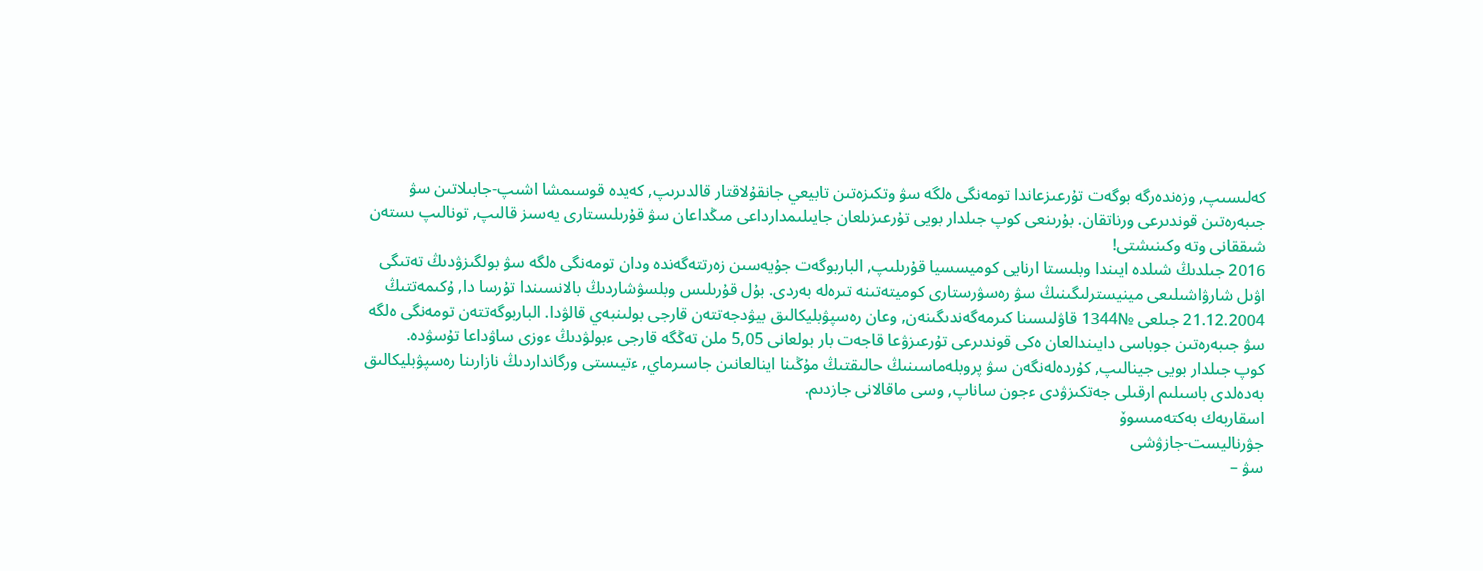كەلىسىپ, وزەندەرگە بوگەت تۇرعىزعاندا تومەنگى ەلگە سۋ وتكىزەتىن تابيعي جانقۇلاقتار قالدىرىپ, كەيدە قوسىمشا اشىپ-جابىلاتىن سۋ جىبەرەتىن قوندىرعى ورناتقان. بۇرىنعى كوپ جىلدار بويى تۇرعىزىلعان جايىلىمدارداعى مىڭداعان سۋ قۇرىلىستارى يەسىز قالىپ, تونالىپ ىستەن شىققانى وتە وكىنىشتى!
2016 جىلدىڭ شىلدە ايىندا وبلىستا ارنايى كوميسسيا قۇرىلىپ, الباربوگەت جۇيەسىن زەرتتەگەندە ودان تومەنگى ەلگە سۋ بولگىزۋدىڭ تەتىگى اۋىل شارۋاشىلىعى مينيسترلىگىنىڭ سۋ رەسۋرستارى كوميتەتىنە تىرەلە بەردى. بۇل قۇرىلىس وبلسۋشاردىڭ بالانسىندا تۇرسا دا, ۇكىمەتتىڭ 21.12.2004 جىلعى №1344 قاۋلىسىنا كىرمەگەندىگىنەن, وعان رەسپۋبليكالىق بيۋدجەتتەن قارجى بولىنبەي قالۋدا. الباربوگەتتەن تومەنگى ەلگە سۋ جىبەرەتىن جوباسى دايىندالعان ەكى قوندىرعى تۇرعىزۋعا قاجەت بار بولعانى 5,05 ملن تەڭگە قارجى ءبولۋدىڭ ءوزى ساۋداعا تۇسۋدە.
كوپ جىلدار بويى جينالىپ, كۇردەلەنگەن سۋ پروبلەماسىنىڭ حالىقتىڭ مۇڭىنا اينالعانىن جاسىرماي, ءتيىستى ورگانداردىڭ نازارىنا رەسپۋبليكالىق بەدەلدى باسىلىم ارقىلى جەتكىزۋدى ءجون ساناپ, وسى ماقالانى جازدىم.
اسقاربەك بەكتەمىسوۆ
جۋرناليست-جازۋشى
سۋ –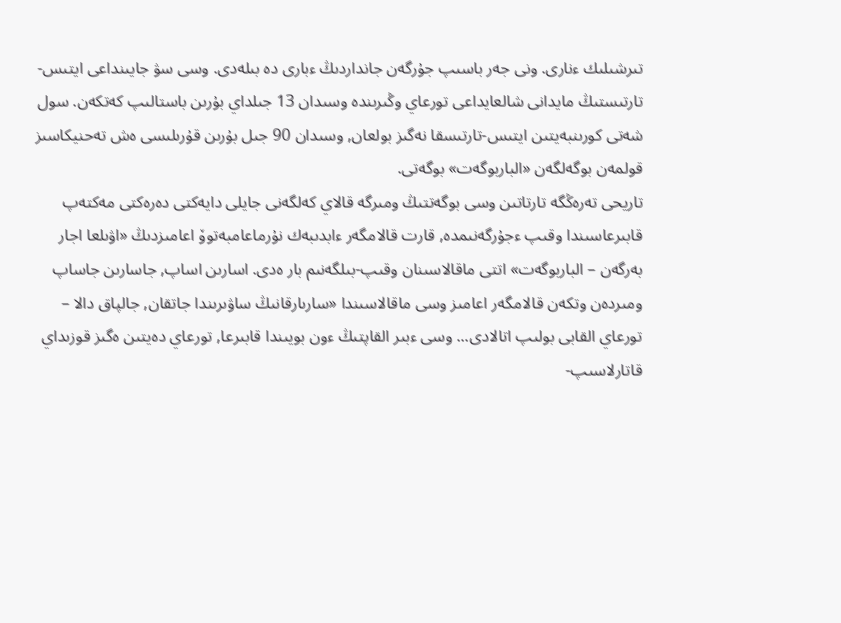تىرشىلىك ءنارى. ونى جەر باسىپ جۇرگەن جانداردىڭ ءبارى دە بىلەدى. وسى سۋ جايىنداعى ايتىس-تارتىستىڭ مايدانى شالعايداعى تورعاي وڭىرىندە وسىدان 13 جىلداي بۇرىن باستالىپ كەتكەن. سول شەتى كورىنبەيتىن ايتىس-تارتىسقا نەگىز بولعان, وسىدان 90 جىل بۇرىن قۇرىلىسى ەش تەحنيكاسىز قولمەن بوگەلگەن «الباربوگەت» بوگەتى.
تاريحى تەرەڭگە تارتاتىن وسى بوگەتتىڭ ومىرگە قالاي كەلگەنى جايلى دايەكتى دەرەكتى مەكتەپ قابىرعاسىندا وقىپ ءجۇرگەنىمدە, قارت قالامگەر ءابدىبەك نۇرماعامبەتوۆ اعامىزدىڭ «اۋىلعا اجار بەرگەن – الباربوگەت» اتتى ماقالاسىنان وقىپ-بىلگەنىم بار ەدى. اسارىن اساپ, جاسارىن جاساپ ومىردەن وتكەن قالامگەر اعامىز وسى ماقالاسىندا «سارىارقانىڭ ساۋىرىندا جاتقان, جالپاق دالا – تورعاي القابى بولىپ اتالادى... وسى ءبىر القاپتىڭ ءون بويىندا قابىرعا, تورعاي دەيتىن ەگىز قوزىداي قاتارلاسىپ-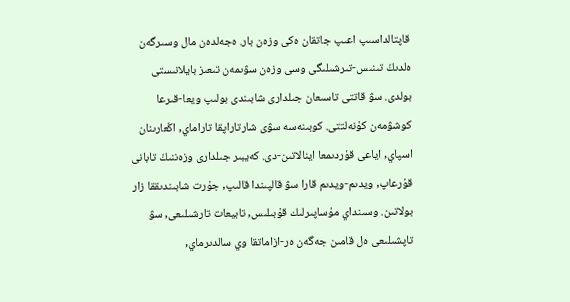قاپتالداسىپ اعىپ جاتقان ەكى وزەن بار. ەجەلدەن مال وسىرگەن ەلدىڭ تىنىس-تىرشىلىگى وسى وزەن سۋىمەن تىعىز بايلانىستى بولدى. سۋ قاتتى تاسىعان جىلدارى شابىندى بولىپ ويعا-قىرعا كوشۋمەن كۇنەلتتى. كوبىنەسە سۋى شارتاراپقا تاراماي, اڭعارىنان اسپاي, اياعى قۇردىمعا اينالاتىن-دى. كەيبىر جىلدارى وزەننىڭ تابانى قۇرعاپ, ويدىم-ويدىم قارا سۋ قالپىندا قالىپ, جۇرت شابىندىققا زار بولاتىن. وسىنداي مۇساپىرلىك قۇبىلىس, تابيعات تارشىلىعى, سۋ تاپشىلىعى ەل قامىن جەگەن ەر-ازاماتقا وي سالدىرماي,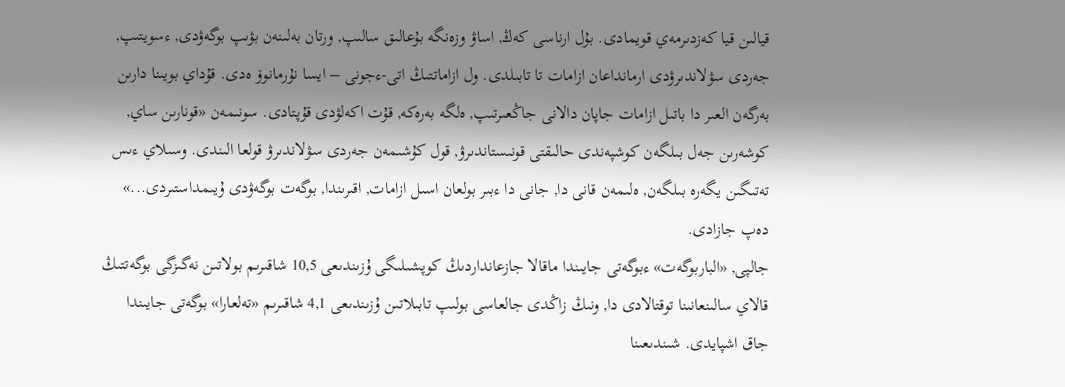قيالىن قيا كەزدىرمەي قويمادى. بۇل ارناسى كەڭ, اساۋ وزەنگە بۇعالىق سالىپ, ورتان بەلىنەن بۋىپ بوگەۋدى, ءسويتىپ, جەردى سۋلاندىرۋدى ارمانداعان ازامات تا تابىلدى. ول ازاماتتىڭ اتى-ءجونى – ايسا نۇرمانوۆ ەدى. قۇداي بويىنا دارىن بەرگەن العىر دا باتىل ازامات جاپان دالانى جاڭعىرتىپ, ەلگە بەرەكە, قۇت اكەلۋدى قۇپتادى. سونىمەن «قونارىن ساي, كوشەرىن جەل بىلگەن كوشپەندى حالىقتى قونىستاندىرۋ, قول كۇشىمەن جەردى سۋلاندىرۋ قولعا الىندى. وسىلاي ءىس تەتىگىن يگەرە بىلگەن, ەلىمەن قانى دا, جانى دا ءبىر بولعان اسىل ازامات, اقىرىندا, بوگەت بوگەۋدى ۇيىمداستىردى...» دەپ جازادى.
جالپى, «الباربوگەت» ءبوگەتى جايىندا ماقالا جازعانداردىڭ كوپشىلىگى ۇزىندىعى 10,5 شاقىرىم بولاتىن نەگىزگى بوگەتتىڭ قالاي سالىنعانىنا توقتالادى دا, ونىڭ زاڭدى جالعاسى بولىپ تابىلاتىن ۇزىندىعى 4,1 شاقىرىم «تەلعارا» بوگەتى جايىندا جاق اشپايدى. شىندىعىنا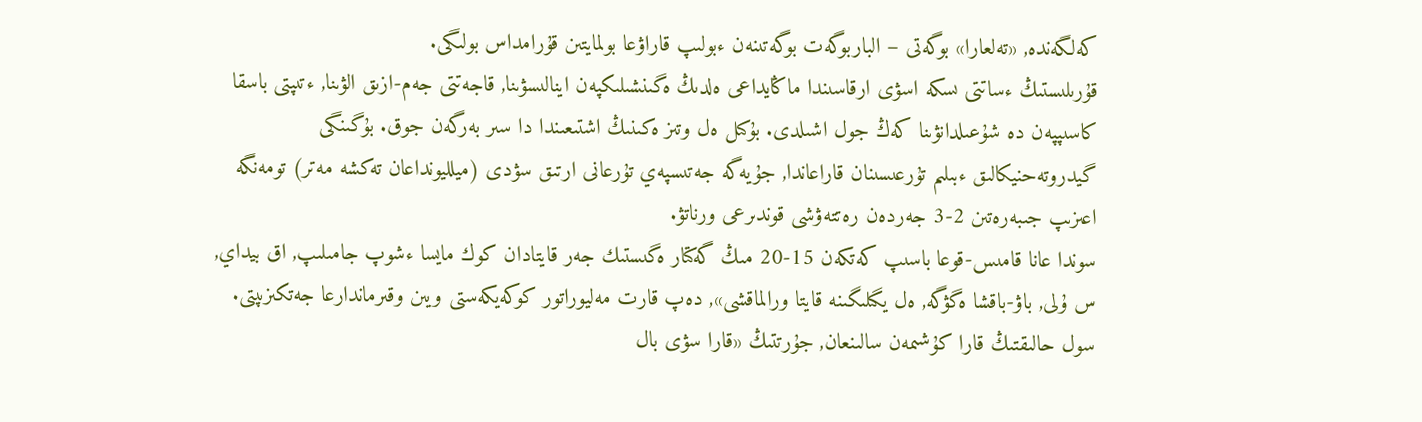كەلگەندە, «تەلعارا» بوگەتى – الباربوگەت بوگەتىنەن ءبولىپ قاراۋعا بولمايتىن قۇرامداس بولىگى.
قۇرىلىستىڭ ءساتتى ىسكە اسۋى ارقاسىندا ماڭايداعى ەلدىڭ ەگىنشىلىكپەن اينالىسۋىنا, قاجەتتى جەم-ازىق الۋىنا, ءتىپتى باسقا كاسىپپەن دە شۇعىلدانۋىنا كەڭ جول اشىلدى. بۇكىل ەل وتىز ەكىنىڭ اشتىعىندا دا سىر بەرگەن جوق. بۇگىنگى گيدروتەحنيكالىق ءبىلىم تۇرعىسىنان قاراعاندا, جۇيەگە جەتىسپەي تۇرعانى ارتىق سۋدى (ميلليونداعان تەكشە مەتر) تومەنگە اعىزىپ جىبەرەتىن 2-3 جەردەن رەتتەۋشى قوندىرعى ورناتۋ.
سوندا عانا قامىس-قوعا باسىپ كەتكەن 15-20 مىڭ گەكتار ەگىستىك جەر قايتادان كوك مايسا ءشوپ جامىلىپ, اق بيداي, س ۇلى, باۋ-باقشا ەگۋگە, ەل يگىلىگىنە قايتا ورالماقشى», دەپ قارت مەليوراتور كوكەيكەستى ويىن وقىرماندارعا جەتكىزىپتى.
سول حالىقتىڭ قارا كۇشىمەن سالىنعان, جۇرتتىڭ «قارا سۋى بال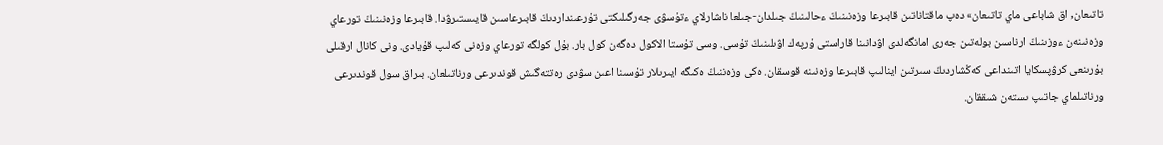تاتىعان, اق شاباعى ماي تاتىعان» دەپ ماقتاناتىن قابىرعا وزەنىنىڭ ءحالىنىڭ جىلدان-جىلعا ناشارلاي ءتۇسۋى جەرگىلىكتى تۇرعىنداردىڭ قابىرعاسىن قايىستىرۋدا. قابىرعا وزەنىنىڭ تورعاي وزەنىنەن ءوزىنىڭ ارناسىن بولەتىن جەرى امانگەلدى اۋدانىنا قاراستى ۇرپەك اۋىلىنىڭ تۇسى. وسى تۇستا الاكول دەگەن كول بار. بۇل كولگە تورعاي وزەنى كەلىپ قۇيادى. ونى كانال ارقىلى بۇرىنعى كرۋپسكايا اتىنداعى كەڭشاردىڭ سىرتىن اينالىپ قابىرعا وزەنىنە قوسقان. ەكى وزەننىڭ ەكىگە ايىرىلار تۇسىنا اعىن سۋدى رەتتەگىش قوندىرعى ورناتىلعان. بىراق سول قوندىرعى ورناتىلماي جاتىپ ىستەن شىققان.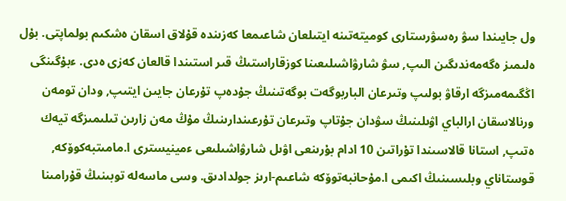ول جايىندا سۋ رەسۋرستارى كوميتەتىنە ايتىلعان شاعىمعا كەزىندە قۇلاق اسقان ەشكىم بولماپتى. بۇل ەلىمىز ەگەمەندىگىن الىپ, سۋ شارۋاشىلىعىنا كوزقاراستىڭ قىر استىندا قالعان كەزى ەدى. ءبۇگىنگى اڭگىمەمىزگە ارقاۋ بولىپ وتىرعان الباربوگەت بوگەتىنىڭ جۇدەپ تۇرعان جايىن ايتىپ, ودان تومەن ورنالاسقان ارالباي اۋىلىنىڭ سۋدان جۇتاپ وتىرعان تۇرعىندارىنىڭ مۇڭ مەن زارىن تىلىمىزگە تيەك ەتىپ, استانا قالاسىندا تۇراتىن 10 ادام بۇرىنعى اۋىل شارۋاشىلىعى ءمينيسترى ا.مامىتبەكوۆكە, قوستاناي وبلىسىنىڭ اكىمى ا.مۇحانبەتوۆكە شاعىم-ارىز جولدادىق. وسى ماسەلە توبىنىڭ قۇرامىنا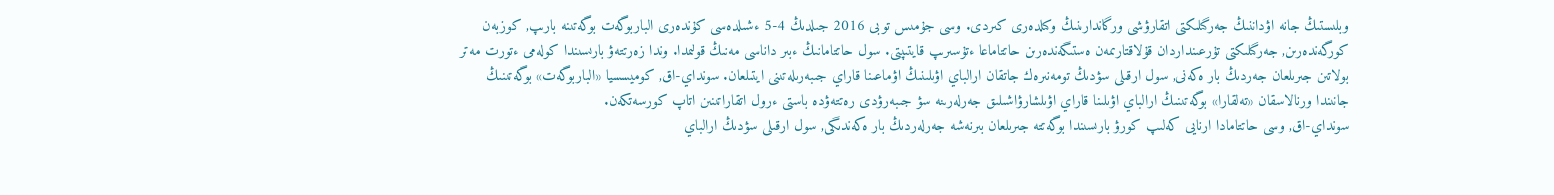وبلىستىڭ جانە اۋداننىڭ جەرگىلىكتى اتقارۋشى ورگاندارىنىڭ وكىلدەرى كىردى. وسى جۇمىس توبى 2016 جىلدىڭ 4-5 ءشىلدەسى كۇندەرى الباربوگەت بوگەتىنە بارىپ, كوزبەن كورگەندەرىن, جەرگىلىكتى تۇرعىنداردان قۇلاقتارىمەن ەستىگەندەرىن حاتتاماعا ءتۇسىرىپ قايتىپتى. سول حاتتامانىڭ ءبىر داناسى مەنىڭ قولىمدا. وندا زەرتتەۋ بارىسىندا كولەمى ءتورت مەتر بولاتىن جىرىلعان جەردىڭ بار ەكەنى, سول ارقىلى سۋدىڭ تومەنىرەك جاتقان ارالباي اۋىلىنىڭ اۋماعىنا قاراي جىبەرىلەتىنى ايتىلعان. سونداي-اق, كوميسسيا «الباربوگەت» بوگەتىنىڭ جانىندا ورنالاسقان «تەلقارا» بوگەتىنىڭ ارالباي اۋىلىنا قاراي اۋىلشارۋاشىلىق جەرلەرىنە سۋ جىبەرۋدى رەتتەۋدە باستى ءرول اتقاراتىنىن اتاپ كورسەتكەن.
سونداي-اق, وسى حاتتامادا ارنايى كەلىپ كورۋ بارىسىندا بوگەتتە جىرىلعان بىرنەشە جەرلەردىڭ بار ەكەندىگى, سول ارقىلى سۋدىڭ ارالباي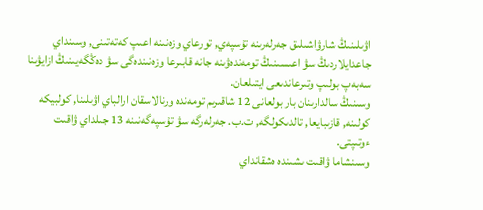اۋىلىنىڭ شارۋاشىلىق جەرلەرىنە تۇسپەي, تورعاي وزەنىنە اعىپ كەتەتىنى, وسىنداي جاعدايلاردىڭ سۋ اعىسىنىڭ تومەندەۋىنە جانە قابىرعا وزەنىندەگى سۋ دەڭگەيىنىڭ ازايۋىنا سەبەپ بولىپ وتىرعاندىعى ايتىلعان.
وسىنىڭ سالدارىنان بار بولعانى 12 شاقىرىم تومەندە ورنالاسقان ارالباي اۋىلىنا, كولبيكە كولىنە, قازىبايعا, تالدىكولگە, ت.ب. جەرلەرگە سۋ تۇسپەگەنىنە 13 جىلداي ۋاقىت ءوتىپتى.
وسىنشاما ۋاقىت ىشىندە ەشقانداي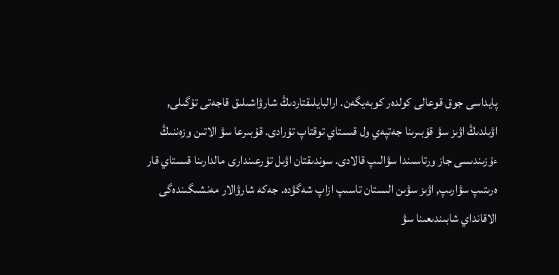پايداسى جوق قوعالى كولدەر كوبەيگەن. ارالبايلىقتاردىڭ شارۋاشىلىق قاجەتى تۇگىلى, اۋىلدىڭ اۋىز سۋ قۇبىرىنا جەتپەي ول قىستاي توقتاپ تۇرادى. قۇبىرعا سۋ الاتىن وزەننىڭ ءۇزىندىسى جاز ورتاسىندا سۋالىپ قالادى. سوندىقتان اۋىل تۇرعىندارى مالدارىنا قىستاي قار ەرىتىپ سۋارىپ, اۋىز سۋىن الىستان تاسىپ ازاپ شەگۋدە. جەكە شارۋالار مەنشىگىندەگى الاقانداي شابىندىعىنا سۋ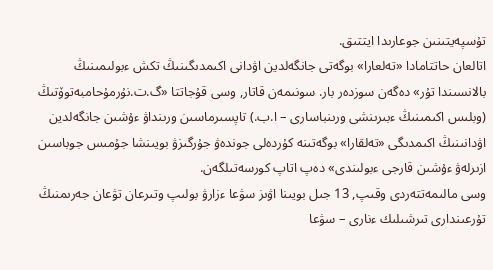تۇسپەيتىنىن جوعارىدا ايتتىق.
اتالعان حاتتامادا «تەلعارا» بوگەتى جانگەلدين اۋدانى اكىمدىگىنىڭ تكش ءبولىمىنىڭ بالانسىندا تۇر» دەگەن سوزدەر بار. سونىمەن قاتار, وسى قۇجاتتا «گ.ت.نۇرمۇحامبەتوۆتىڭ (وبلىس اكىمىنىڭ ءبىرىنشى ورىنباسارى – ا.ب.) تاپسىرماسىن ورىنداۋ ءۇشىن جانگەلدين اۋدانىنىڭ اكىمدىگى «تەلقارا» بوگەتىنە كۇردەلى جوندەۋ جۇرگىزۋ بويىنشا جۇمىس جوباسىن ازىرلەۋ ءۇشىن قارجى ءبولىندى» دەپ اتاپ كورسەتىلگەن.
وسى مالىمەتتەردى وقىپ, 13 جىل بويىنا اۋىز سۋعا ءزارۋ بولىپ وتىرعان تۋعان جەرىمنىڭ تۇرعىندارى تىرشىلىك ءنارى – سۋعا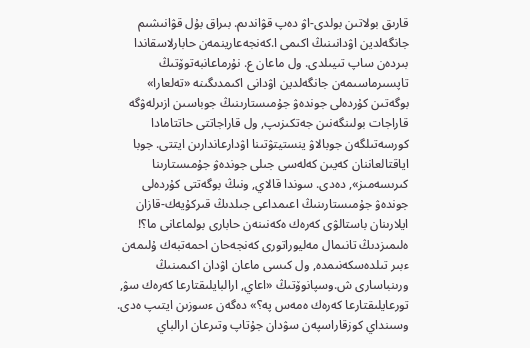قارىق بولاتىن بولدى-اۋ دەپ قۋاندىم. بىراق بۇل قۋانىشىم جانگەلدين اۋدانىنىڭ اكىمى ا.كەنجەعارينمەن حابارلاسقاندا بىردەن ساپ تىيىلدى. ول ماعان ع. نۇرماعانبەتوۆتىڭ تاپسىرماسىمەن جانگەلدين اۋدانى اكىمدىگىنە «تەلعارا» بوگەتىن كۇردەلى جوندەۋ جۇمىستارىنىڭ جوباسىن ازىرلەۋگە قاراجات بولىنگەنىن جەتكىزىپ, ول قاراجاتتى حاتتامادا كورسەتىلگەن جوبالاۋ ينستيتۋتىنا اۋدارعاندارىن ايتتى. جوبا اياقتالعاننان كەيىن كەلەسى جىلى جوندەۋ جۇمىستارىنا كىرىسەمىز», دەدى. سوندا قالاي, ونىڭ بوگەتتى كۇردەلى جوندەۋ جۇمىستارىنىڭ اعىمداعى جىلدىڭ قىركۇيەك-قازان ايلارىنان باستالۋى كەرەك ەكەنىنەن حابارى بولماعانى ما؟! ەلىمىزدىڭ تانىمال مەليوراتورى كەنجەحان احمەتبەك ۇلىمەن ءبىر تىلدەسكەنىمدە, ول كىسى ماعان اۋدان اكىمىنىڭ ورىنباسارى ش.وسپانوۆتىڭ «اعاي, ارالبايلىقتارعا كەرەك سۋ, تورعايلىقتارعا كەرەك ەمەس پە؟» دەگەن ءسوزىن ايتىپ ەدى. وسىنداي كوزقاراسپەن سۋدان جۇتاپ وتىرعان ارالباي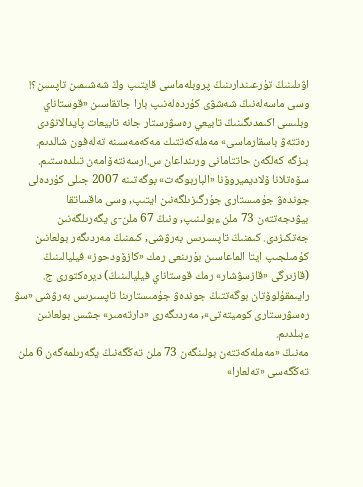اۋىلىنىڭ تۇرعىندارىنىڭ پروبلەماسى قايتىپ وڭ شەشىمىن تاپسىن؟!
وسى ماسەلەنىڭ شەشۋى كۇردەلەنىپ بارا جاتقاسىن «قوستاناي وبلىسى اكىمدىگىنىڭ تابيعي رەسۋرستار جانە تابيعات پايدالانۋدى رەتتەۋ باسقارماسى» مەملەكەتتىك مەكەمەسىنە تەلەفون شالدىم. بىزگە كەلگەن حاتتامانى ورىنداعان س.ارسەنتەۆامەن تىلدەستىم.
سۆەتلانا ۆلاديميروۆنا «الباربوگەت» بوگەتىنە 2007 جىلى كۇردەلى جوندەۋ جۇمىستارى جۇرگىزىلگەنىن ايتىپ, وسى ماقساتقا بيۋدجەتتەن 73 ملن ءبولىنىپ, ونىڭ 67 ملن-ى يگەرىلگەنىن جەتكىزدى. كىمنىڭ تاپسىرىس بەرۋشى, كىمنىڭ مەردىگەر بولعانىن كۇمىلجىپ ايتا الماعاسىن بۇرىنعى رمك «كازۆودحوز» فيليالىنىڭ (قازىرگى «قازسۋشار» رمك قوستاناي فيليالىنىڭ) ديرەكتورى ج. رايىمقۇلوۆتان بوگەتتىڭ جوندەۋ جۇمىستارىنا تاپسىرىس بەرۋشى «سۋ رەسۋرستارى كوميتەتى», مەردىگەرى «دارتەمىر» جشس بولعانىن ءبىلدىم.
مەنىڭ «مەملەكەتتەن بولىنگەن 73 ملن تەڭگەنىڭ يگەرىلمەگەن 6 ملن تەڭگەسى «تەلعارا»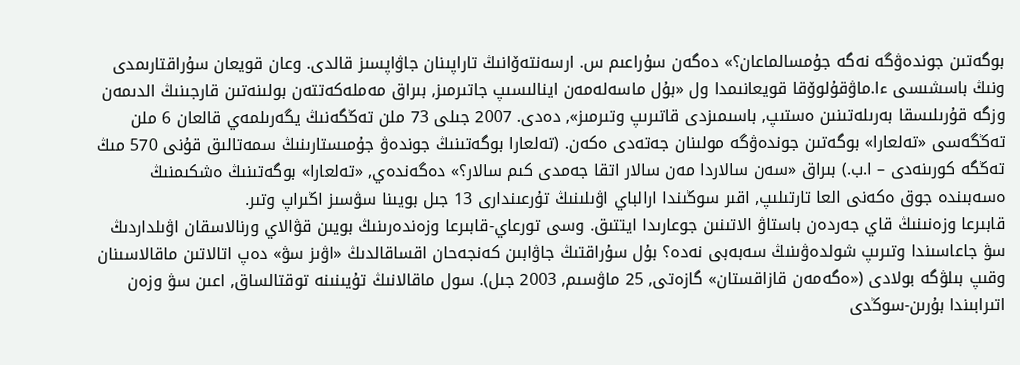بوگەتىن جوندەۋگە نەگە جۇمسالماعان؟» دەگەن سۇراعىم س. ارسەنتەۆانىڭ تاراپىنان جاۋاپسىز قالدى. وعان قويعان سۇراقتارىمدى ونىڭ باسشىسى ءا.ماۋقۇلوۆقا قويعانىمدا ول «بۇل ماسەلەمەن اينالىسىپ جاتىرمىز, بىراق مەملەكەتتەن بولىنەتىن قارجىنىڭ الدىمەن وزگە قۇرىلىسقا بەرىلەتىنىن ەستىپ, باسىمىزدى قاتىرىپ وتىرمىز», دەدى. 2007 جىلى 73 ملن تەڭگەنىڭ يگەرىلمەي قالعان 6 ملن تەڭگەسى «تەلعارا» بوگەتىن جوندەۋگە مولىنان جەتەدى ەكەن. (تەلعارا بوگەتىنىڭ جوندەۋ جۇمىستارىنىڭ سمەتالىق قۇنى 570 مىڭ تەڭگە كورىنەدى – ا.ب.) بىراق «سەن سالاردا مەن سالار اتقا جەمدى كىم سالار؟» دەگەندەي, «تەلعارا» بوگەتىنىڭ ەشكىمنىڭ ەسەبىندە جوق ەكەنى العا تارتىلىپ, اقىر سوڭىندا ارالباي اۋىلىنىڭ تۇرعىندارى 13 جىل بويىنا سۋسىز اڭىراپ وتىر.
قابىرعا وزەنىنىڭ قاي جەردەن باستاۋ الاتىنىن جوعارىدا ايتتىق. وسى تورعاي-قابىرعا وزەندەرىنىڭ بويىن قۋالاي ورنالاسقان اۋىلداردىڭ سۋ جاعاسىندا وتىرىپ شولدەۋىنىڭ سەبەبى نەدە؟ بۇل سۇراقتىڭ جاۋابىن كەنجەحان اقساقالدىڭ «اۋىز سۋ» دەپ اتالاتىن ماقالاسىنان وقىپ بىلۋگە بولادى («ەگەمەن قازاقستان» گازەتى, 25 ماۋسىم, 2003 جىل). سول ماقالانىڭ تۇيىنىنە توقتالساق, اعىن سۋ وزەن اتىرابىندا بۇرىن-سوڭدى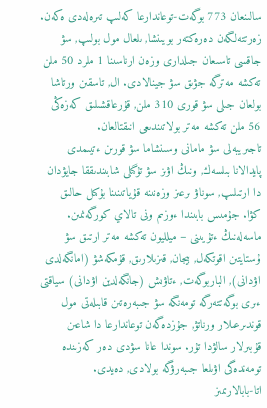سالىنعان 773 بوگەت-توعاندارعا كەلىپ تىرەلەدى ەكەن. زەرتتەلگەن دەرەكتەر بويىنشا, ىلعال مول بولىپ, سۋ جاقسى تاسىعان جىلدارى وزەن ارناسىنا 1 ملرد 50 ملن تەكشە مەترگە جۋىق سۋ جينالادى. ال, تاسقىن ورتاشا بولعان جىلى سۋ قورى 310 ملن, قۇرعاقشىلىق كەزەڭى 56 ملن تەكشە مەتر بولاتىندىعى انىقتالعان.
تاجىريبەلى سۋ مامانى وسىنشاما سۋ قورىن ءتيىمدى پايدالانا بىلسەك, ونىڭ اۋىز سۋ تۇگىلى شابىندىققا جايۋدان دا ارتىلىپ, سوناۋ ىرعىز وزەنىنە قۇياتىنىنا بۇكىل حالىق كۋا. جۇمىس بابىندا ءوزىم ونى تالاي كورگەنمىن. ماسەلەنىڭ ءتۇيىنى – ميلليون تەكشە مەتر ارتىق سۋ ۇستايتىن اقوتكەل, بيجان, قىزىلارىق, قۇمكەشۋ (امانگەلدى اۋدانى), الباربوگەت, ءتاۋىش (جانگەلدين اۋدانى) سياقتى ءىرى بوگەتتەرگە تومەنگە سۋ جىبەرەتىن قابىلەتى مول قوندىرعىلار ورناتۋ, جۇزدەگەن توعاندارعا دا شاعىن قۇبىرلار سالۋدا تۇر. سوندا عانا سۋدى دەر كەزىندە تومەندەگى اۋىلعا جىبەرۋگە بولادى, دەيدى.
اتا-بابالارىمىز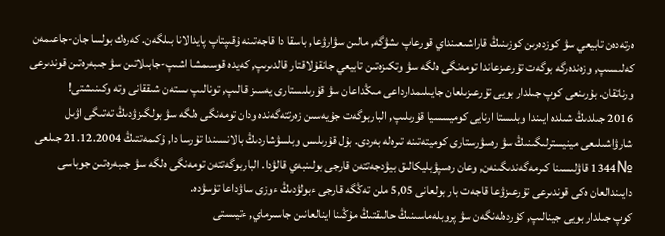ەرتەدەن تابيعي سۋ كوزدەرىن كوزىنىڭ قاراشىعىنداي قورعاپ ىشۋگە, مالىن سۋارۋعا, باسقا دا قاجەتىنە ۇقىپتاپ پايدالانا بىلگەن. كەرەك بولسا جان-جاعىمەن كەلىسىپ, وزەندەرگە بوگەت تۇرعىزعاندا تومەنگى ەلگە سۋ وتكىزەتىن تابيعي جانقۇلاقتار قالدىرىپ, كەيدە قوسىمشا اشىپ-جابىلاتىن سۋ جىبەرەتىن قوندىرعى ورناتقان. بۇرىنعى كوپ جىلدار بويى تۇرعىزىلعان جايىلىمدارداعى مىڭداعان سۋ قۇرىلىستارى يەسىز قالىپ, تونالىپ ىستەن شىققانى وتە وكىنىشتى!
2016 جىلدىڭ شىلدە ايىندا وبلىستا ارنايى كوميسسيا قۇرىلىپ, الباربوگەت جۇيەسىن زەرتتەگەندە ودان تومەنگى ەلگە سۋ بولگىزۋدىڭ تەتىگى اۋىل شارۋاشىلىعى مينيسترلىگىنىڭ سۋ رەسۋرستارى كوميتەتىنە تىرەلە بەردى. بۇل قۇرىلىس وبلسۋشاردىڭ بالانسىندا تۇرسا دا, ۇكىمەتتىڭ 21.12.2004 جىلعى №1344 قاۋلىسىنا كىرمەگەندىگىنەن, وعان رەسپۋبليكالىق بيۋدجەتتەن قارجى بولىنبەي قالۋدا. الباربوگەتتەن تومەنگى ەلگە سۋ جىبەرەتىن جوباسى دايىندالعان ەكى قوندىرعى تۇرعىزۋعا قاجەت بار بولعانى 5,05 ملن تەڭگە قارجى ءبولۋدىڭ ءوزى ساۋداعا تۇسۋدە.
كوپ جىلدار بويى جينالىپ, كۇردەلەنگەن سۋ پروبلەماسىنىڭ حالىقتىڭ مۇڭىنا اينالعانىن جاسىرماي, ءتيىستى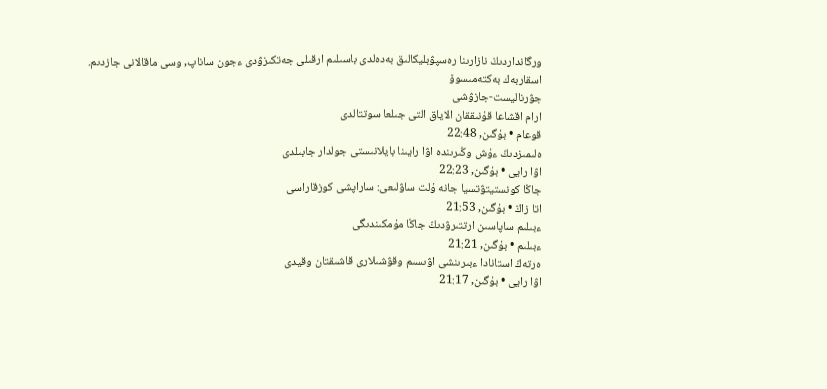ورگانداردىڭ نازارىنا رەسپۋبليكالىق بەدەلدى باسىلىم ارقىلى جەتكىزۋدى ءجون ساناپ, وسى ماقالانى جازدىم.
اسقاربەك بەكتەمىسوۆ
جۋرناليست-جازۋشى
ارام اقشاعا قۇنىققان الاياق التى جىلعا سوتتالدى
قوعام • بۇگىن, 22:48
ەلىمىزدىڭ ءۇش وڭىرىندە اۋا رايىنا بايلانىستى جولدار جابىلدى
اۋا رايى • بۇگىن, 22:23
جاڭا كونستيتۋتسيا جانە ۇلت ساۋلىعى: ساراپشى كوزقاراسى
اتا زاڭ • بۇگىن, 21:53
ءبىلىم ساپاسىن ارتتىرۋدىڭ جاڭا مۇمكىندىگى
ءبىلىم • بۇگىن, 21:21
ەرتەڭ استانادا ءبىرىنشى اۋىسىم وقۋشىلارى قاشىقتان وقيدى
اۋا رايى • بۇگىن, 21:17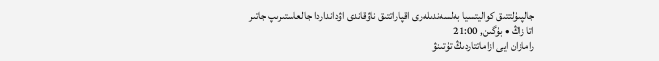جالپىۇلتتىق كواليتسيا بەلسەندىلەرى اقپاراتتىق ناۋقاندى اۋدانداردا جالعاستىرىپ جاتىر
اتا زاڭ • بۇگىن, 21:00
رامازان ايى ازاماتتاردىڭ تۇتىنۋ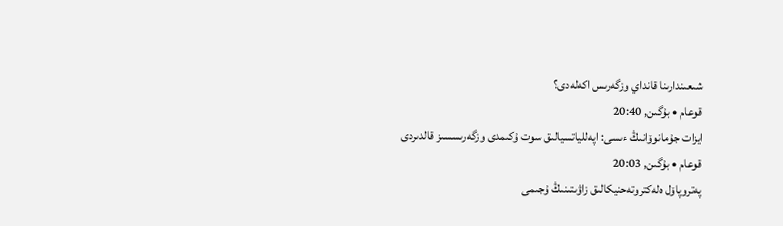شىعىندارىنا قانداي وزگەرىس اكەلەدى؟
قوعام • بۇگىن, 20:40
ايزات جۇمانوۆانىڭ ءىسى: اپەللياتسيالىق سوت ۇكىمدى وزگەرىسسىز قالدىردى
قوعام • بۇگىن, 20:03
پەتروپاۆل ەلەكتروتەحنيكالىق زاۋىتىنىڭ ۇجىمى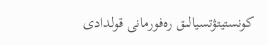كونستيتۋتسيالىق رەفورمانى قولدادى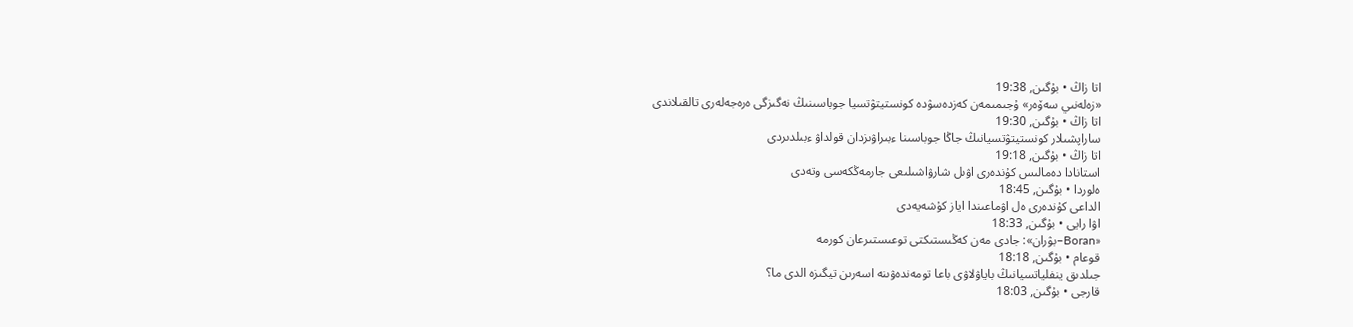اتا زاڭ • بۇگىن, 19:38
«زەلەنىي سەۆەر» ۇجىمىمەن كەزدەسۋدە كونستيتۋتسيا جوباسىنىڭ نەگىزگى ەرەجەلەرى تالقىلاندى
اتا زاڭ • بۇگىن, 19:30
ساراپشىلار كونستيتۋتسيانىڭ جاڭا جوباسىنا ءبىراۋىزدان قولداۋ ءبىلدىردى
اتا زاڭ • بۇگىن, 19:18
استانادا دەمالىس كۇندەرى اۋىل شارۋاشىلىعى جارمەڭكەسى وتەدى
ەلوردا • بۇگىن, 18:45
الداعى كۇندەرى ەل اۋماعىندا اياز كۇشەيەدى
اۋا رايى • بۇگىن, 18:33
«Boran–بۋران»: جادى مەن كەڭىستىكتى توعىستىرعان كورمە
قوعام • بۇگىن, 18:18
جىلدىق ينفلياتسيانىڭ باياۋلاۋى باعا تومەندەۋىنە اسەرىن تيگىزە الدى ما؟
قارجى • بۇگىن, 18:03